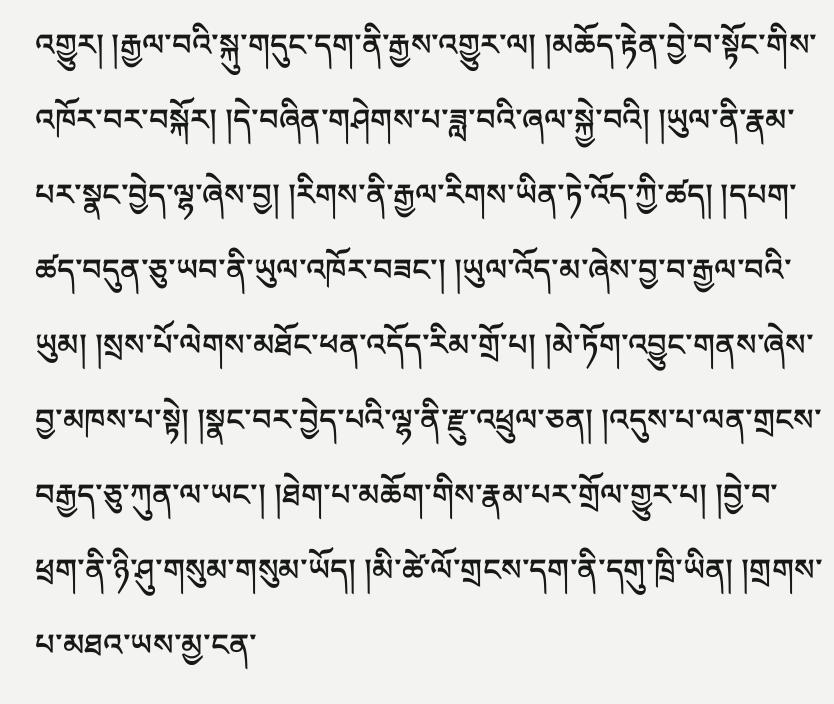འགྱུར། །རྒྱལ་བའི་སྐུ་གདུང་དག་ནི་རྒྱས་འགྱུར་ལ། །མཆོད་རྟེན་བྱེ་བ་སྟོང་གིས་འཁོར་བར་བསྐོར། །དེ་བཞིན་གཤེགས་པ་ཟླ་བའི་ཞལ་སྐྱེ་བའི། །ཡུལ་ནི་རྣམ་པར་སྣང་བྱེད་ལྷ་ཞེས་བྱ། །རིགས་ནི་རྒྱལ་རིགས་ཡིན་ཏེ་འོད་ཀྱི་ཚད། །དཔག་ཚད་བདུན་ཅུ་ཡབ་ནི་ཡུལ་འཁོར་བཟང་། །ཡུལ་འོད་མ་ཞེས་བྱ་བ་རྒྱལ་བའི་ཡུམ། །སྲས་པོ་ལེགས་མཐོང་ཕན་འདོད་རིམ་གྲོ་པ། །མེ་ཏོག་འབྱུང་གནས་ཞེས་བྱ་མཁས་པ་སྟེ། །སྣང་བར་བྱེད་པའི་ལྷ་ནི་རྫུ་འཕྲུལ་ཅན། །འདུས་པ་ལན་གྲངས་བརྒྱད་ཅུ་ཀུན་ལ་ཡང་། །ཐེག་པ་མཆོག་གིས་རྣམ་པར་གྲོལ་གྱུར་པ། །བྱེ་བ་ཕྲག་ནི་ཉི་ཤུ་གསུམ་གསུམ་ཡོད། །མི་ཚེ་ལོ་གྲངས་དག་ནི་དགུ་ཁྲི་ཡིན། །གྲགས་པ་མཐའ་ཡས་མྱ་ངན་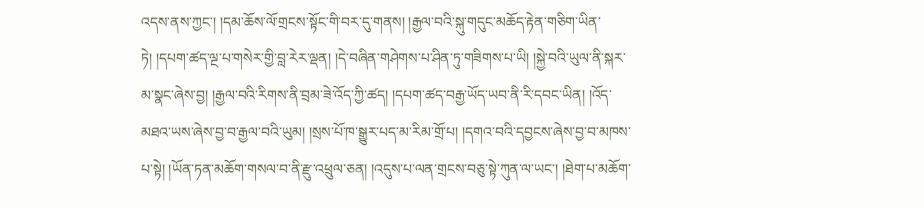འདས་ནས་ཀྱང་། །དམ་ཆོས་ལོ་གྲངས་སྟོང་གི་བར་དུ་གནས། །རྒྱལ་བའི་སྐུ་གདུང་མཆོད་རྟེན་གཅིག་ཡིན་ཏེ། །དཔག་ཚད་ལྔ་པ་གསེར་གྱི་བླ་རེར་ལྡན། །དེ་བཞིན་གཤེགས་པ་ཤིན་ཏུ་གཟིགས་པ་ཡི། །སྐྱེ་བའི་ཡུལ་ནི་སྐར་མ་སྣང་ཞེས་བྱ། །རྒྱལ་བའི་རིགས་ནི་བྲམ་ཟེ་འོད་ཀྱི་ཚད། །དཔག་ཚད་བརྒྱ་ཡོད་ཡབ་ནི་རི་དབང་ཡིན། །འོད་མཐའ་ཡས་ཞེས་བྱ་བ་རྒྱལ་བའི་ཡུམ། །སྲས་པོ་ཁ་སྒྱུར་པད་མ་རིམ་གྲོ་པ། །དགའ་བའི་དབྱངས་ཞེས་བྱ་བ་མཁས་པ་སྟེ། །ཡོན་ཏན་མཆོག་གསལ་བ་ནི་རྫུ་འཕྲུལ་ཅན། །འདུས་པ་ལན་གྲངས་བཅུ་སྟེ་ཀུན་ལ་ཡང་། །ཐེག་པ་མཆོག་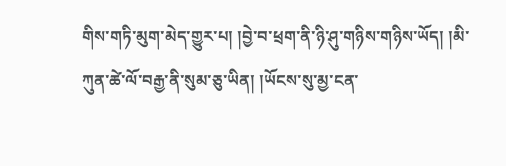གིས་གཏི་མུག་མེད་གྱུར་པ། །བྱེ་བ་ཕྲག་ནི་ཉི་ཤུ་གཉིས་གཉིས་ཡོད། །མི་ཀུན་ཚེ་ལོ་བརྒྱ་ནི་སུམ་ཅུ་ཡིན། །ཡོངས་སུ་མྱ་ངན་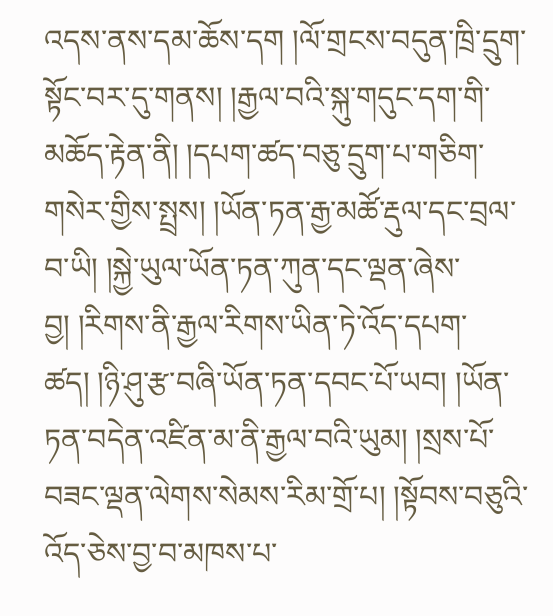འདས་ནས་དམ་ཆོས་དག །ལོ་གྲངས་བདུན་ཁྲི་དྲུག་སྟོང་བར་དུ་གནས། །རྒྱལ་བའི་སྐུ་གདུང་དག་གི་མཆོད་རྟེན་ནི། །དཔག་ཚད་བཅུ་དྲུག་པ་གཅིག་གསེར་གྱིས་སྤྲས། །ཡོན་ཏན་རྒྱ་མཚོ་རྡུལ་དང་བྲལ་བ་ཡི། །སྐྱེ་ཡུལ་ཡོན་ཏན་ཀུན་དང་ལྡན་ཞེས་བྱ། །རིགས་ནི་རྒྱལ་རིགས་ཡིན་ཏེ་འོད་དཔག་ཚད། །ཉི་ཤུ་རྩ་བཞི་ཡོན་ཏན་དབང་པོ་ཡབ། །ཡོན་ཏན་བདེན་འཛིན་མ་ནི་རྒྱལ་བའི་ཡུམ། །སྲས་པོ་བཟང་ལྡན་ལེགས་སེམས་རིམ་གྲོ་པ། །སྟོབས་བཅུའི་འོད་ཅེས་བྱ་བ་མཁས་པ་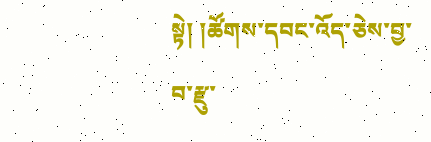སྟེ། །ཚོགས་དབང་འོད་ཅེས་བྱ་བ་རྫུ་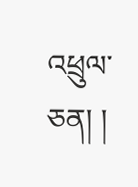འཕྲུལ་ཅན། །